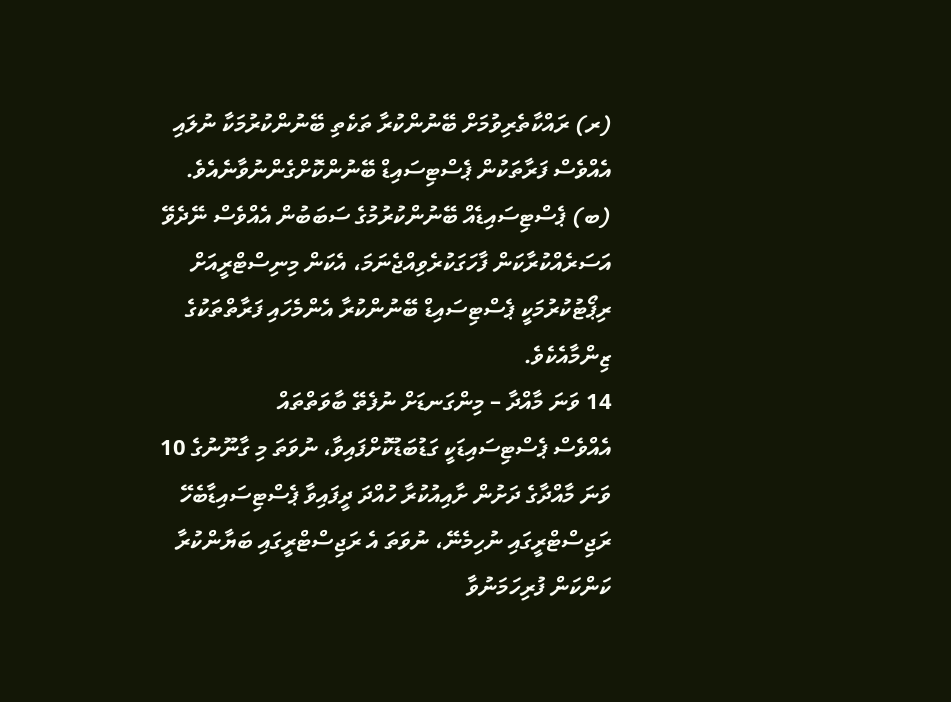(ރ) ރައްކާތެރިވުމަށް ބޭނުންކުރާ ތަކެތި ބޭނުންކުރުމަކާ ނުލައި އެއްވެސް ފަރާތަކުން ޕެސްޓިސައިޑް ބޭނުންކޮށްގެންނުވާނެއެވެ.
(ބ) ޕެސްޓިސައިޑެއް ބޭނުންކުރުމުގެ ސަބަބުން އެއްވެސް ނޭދެވޭ އަސަރެއްކުރާކަން ފާހަގަކުރެވިއްޖެނަމަ، އެކަން މިނިސްޓްރީއަށް ރިޕޯޓުކުރުމަކީ ޕެސްޓިސައިޑް ބޭނުންކުރާ އެންމެހައި ފަރާތްތަކުގެ ޒިންމާއެކެވެ.
14 ވަނަ މާއްދާ – މިންގަނޑަށް ނުފެތޭ ބާވަތްތައް
އެއްވެސް ޕެސްޓިސައިޑަކީ ގަޑުބަޑުކޮށްފައިވާ، ނުވަތަ މި ގާނޫނުގެ 10 ވަނަ މާއްދާގެ ދަށުން ށާއިއުކުރާ ހުއްދަ ދީފައިވާ ޕެސްޓިސައިޑާބެހޭ ރަޖިސްޓްރީގައި ނުހިމެނޭ، ނުވަތަ އެ ރަޖިސްޓްރީގައި ބަޔާންކުރާ ކަންކަން ފުރިހަމަނުވާ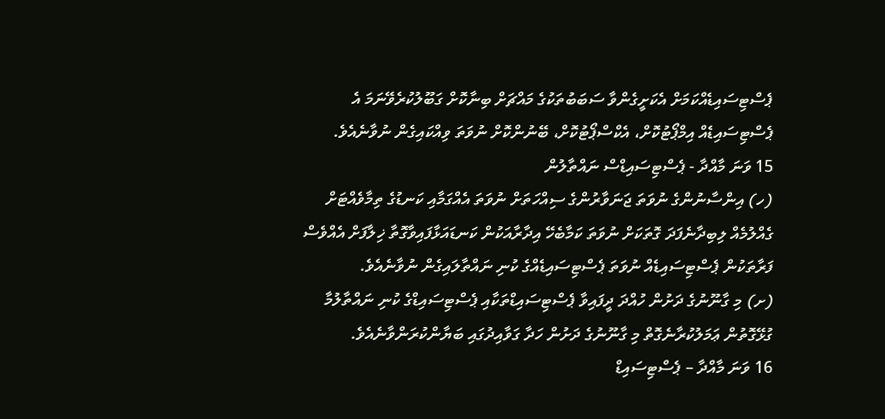ޕެސްޓިސައިޑެއްކަމަށް އެކަށީގެންވާ ސަބަބުތަކުގެ މައްޗަށް ބިނާކޮށް ގަބޫލުކުރެވޭނަމަ އެ ޕެސްޓިސައިޑެއް އިމްޕޯޓުކޮށް، އެކްސްޕޯޓުކޮށް، ބޭނުންކޮށް ނުވަތަ ވިއްކައިގެން ނުވާނެއެވެ.
15 ވަނަ މާއްދާ - ޕެސްޓިސައިޑްސް ނައްތާލުން
(ހ) އިންސާނުންގެ ނުވަތަ ޖަނަވާރުންގެ ސިއްހަތަށް ނުވަތަ އެއްގަމާއި ކަނޑުގެ ތިމާވެއްޓަށް ގެއްލުމެއް ލިބިދާނެފަދަ ގޮތަކަށް ނުވަތަ ކަމާބެހޭ އިދާރާއަކުން ކަނޑައަޅާފައިވާގޮތާ ޚިލާފަށް އެއްވެސް ފަރާތަކުން ޕެސްޓިސައިޑެއް ނުވަތަ ޕެސްޓިސައިޑެއްގެ ކުނި ނައްތާލައިގެން ނުވާނެއެވެ.
(ށ) މި ގާނޫނުގެ ދަށުން ހުއްދަ ދީފައިވާ ޕެސްޓިސައިޑްތަކާއި ޕެސްޓިސައިޑްގެ ކުނި ނައްތާލުމާ ގުޅޭގޮތުން ޢަމަލުކުރާނެގޮތް މި ގާނޫނުގެ ދަށުން ހަދާ ގަވާއިދުގައި ބަޔާންކުރަންވާނެއެވެ.
16 ވަނަ މާއްދާ – ޕެސްޓިސައިޑް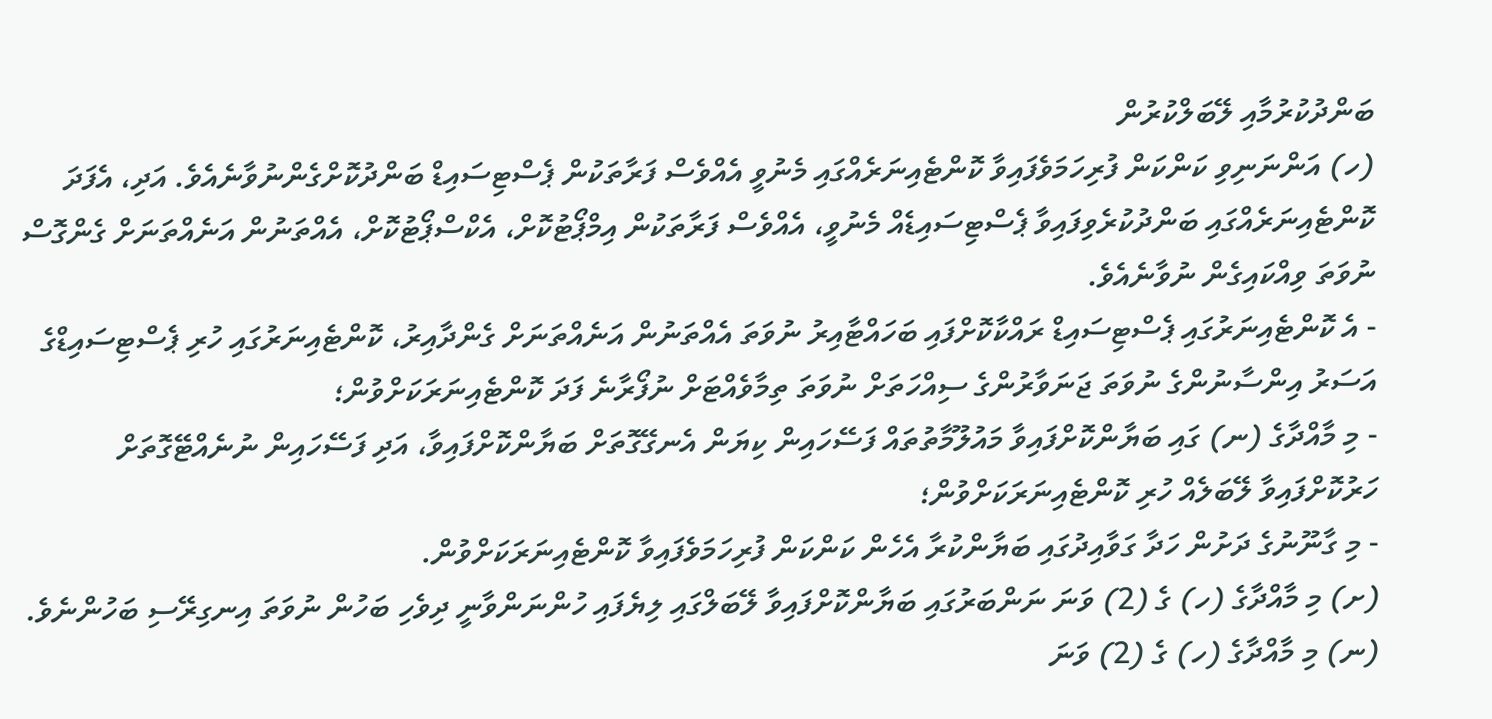ބަންދުކުރުމާއި ލޭބަލްކުރުން
(ހ) އަންނަނިވި ކަންކަން ފުރިހަމަވެފައިވާ ކޮންޓެއިނަރެއްގައި މެނުވީ އެއްވެސް ފަރާތަކުން ޕެސްޓިސައިޑް ބަންދުކޮށްގެންނުވާނެއެވެ. އަދި، އެފަދަ ކޮންޓެއިނަރެއްގައި ބަންދުކުރެވިފައިވާ ޕެސްޓިސައިޑެއް މެނުވީ، އެއްވެސް ފަރާތަކުން އިމްޕޯޓުކޮށް، އެކްސްޕޯޓުކޮށް، އެއްތަނުން އަނެއްތަނަށް ގެންގޮސް ނުވަތަ ވިއްކައިގެން ނުވާނެއެވެ.
- އެ ކޮންޓެއިނަރުގައި ޕެސްޓިސައިޑް ރައްކާކޮށްފައި ބަހައްޓާއިރު ނުވަތަ އެއްތަނުން އަނެއްތަނަށް ގެންދާއިރު، ކޮންޓެއިނަރުގައި ހުރި ޕެސްޓިސައިޑްގެ އަސަރު އިންސާނުންގެ ނުވަތަ ޖަނަވާރުންގެ ސިއްހަތަށް ނުވަތަ ތިމާވެއްޓަށް ނުފޯރާނެ ފަދަ ކޮންޓެއިނަރަކަށްވުން؛
- މި މާއްދާގެ (ނ) ގައި ބަޔާންކޮށްފައިވާ މައުލޫމާތުތައް ފަސޭހައިން ކިޔަން އެނގޭގޮތަށް ބަޔާންކޮށްފައިވާ، އަދި ފަސޭހައިން ނުނެއްޓޭގޮތަށް ހަރުކޮށްފައިވާ ލޭބަލެއް ހުރި ކޮންޓެއިނަރަކަށްވުން؛
- މި ގާނޫނުގެ ދަށުން ހަދާ ގަވާއިދުގައި ބަޔާންކުރާ އެހެން ކަންކަން ފުރިހަމަވެފައިވާ ކޮންޓެއިނަރަކަށްވުން.
(ށ) މި މާއްދާގެ (ހ) ގެ (2) ވަނަ ނަންބަރުގައި ބަޔާންކޮށްފައިވާ ލޭބަލްގައި ލިޔެފައި ހުންނަންވާނީ ދިވެހި ބަހުން ނުވަތަ އިނގިރޭސި ބަހުންނެވެ.
(ނ) މި މާއްދާގެ (ހ) ގެ (2) ވަނަ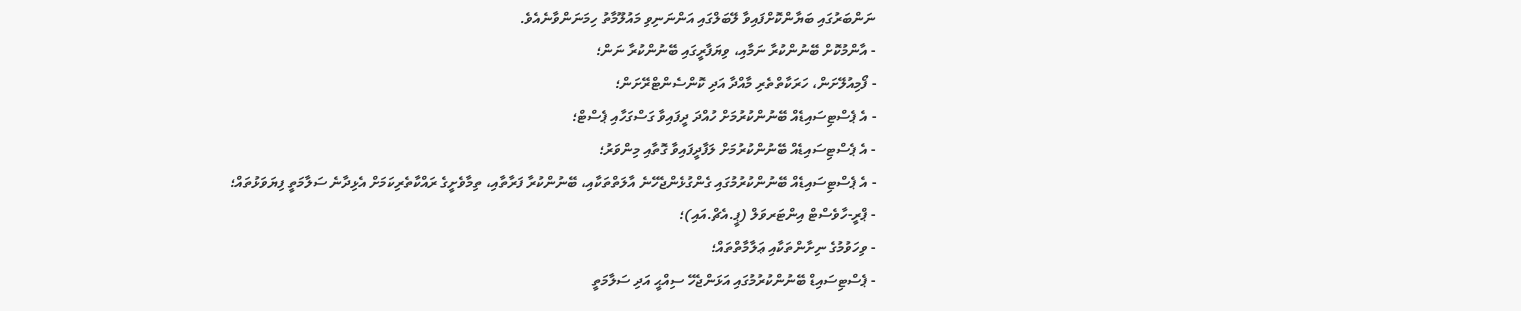ނަންބަރުގައި ބަޔާންކޮށްފައިވާ ލޭބަލްގައި އަންނަނިވި މައުލޫމާތު ހިމަނަންވާނެއެވެ.
- އާންމުކޮށް ބޭނުންކުރާ ނަމާއި، ވިޔަފާރީގައި ބޭނުންކުރާ ނަން؛
- ފޯމިއުލޭށަން، ހަރަކާތްތެރި މާއްދާ އަދި ކޮންސެންޓްރޭށަން؛
- އެ ޕެސްޓިސައިޑެއް ބޭނުންކުރުމަށް ހުއްދަ ދީފައިވާ ގަސްގަހާއި ޕެސްޓް؛
- އެ ޕެސްޓިސައިޑެއް ބޭނުންކުރުމަށް ލަފާދީފައިވާ ގޮތާއި މިންވަރު؛
- އެ ޕެސްޓިސައިޑެއް ބޭނުންކުރުމުގައި ގެންގުޅެންޖެހޭނެ އާލަތްތަކާއި، ބޭނުންކުރާ ފަރާތާއި، ތިމާވެށީގެ ރައްކާތެރިކަމަށް އެޅިދާނެ ސަލާމަތީ ފިޔަވަޅުތައް؛
- ޕްރީ-ހާވެސްޓް އިންޓަރވަލް (ޕީ.އެޗް.އައި)؛
- ވިހަވުމުގެ ނިށާންތަކާއި ޢަލާމާތްތައް؛
- ޕެސްޓިސައިޑް ބޭނުންކުރުމުގައި އަޅަންޖެހޭ ސިއްޙީ އަދި ސަލާމަތީ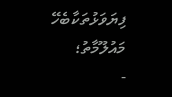ފިޔަވަޅުތަކާބެހޭ މައުލޫމާތު؛
-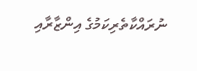ނުރައްކާތެރިކަމުގެ އިންޒާރާއި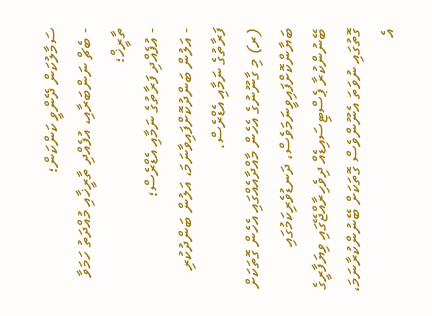ސަމާލުކަން ދޭންވީ ކަންކަން؛
- ބެޗް ނަންބަރާއި، އުފެއްދި ތާރީޚާއި މުއްދަތު ހަމަވާ ތާރީޚް؛
- އުފެއްދި ފަރާތުގެ ނަމާއި އެޑްރެސް؛
- އަލުން ބަންދުކޮށްފައިވާނަމަ، އަލުން ބަންދުކުރި ފަރާތުގެ ނަމާއި އެޑްރެސް.
(ރ) މި ގާނޫނުގެ އެހެން މާއްދާއެއްގައި އެހެން ގޮތަކަށް ބަޔާންކޮށްފައިވީނަމަވެސް، ދަނޑުވެރިކަމުގައި ބޭނުންކުރާ ޕެސްޓިސައިޑެއް ދިވެހިރާއްޖޭގައި ވިޔަފާރީގެ ގޮތުގައި ނުވަތަ އެނޫންވެސް ގޮތަކަށް ބޭނުންކުރާނަމަ، އެ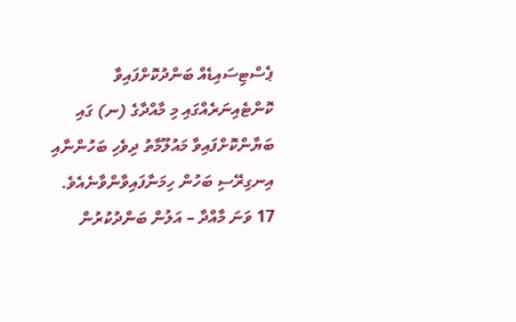ޕެސްޓިސައިޑެއް ބަންދުކޮށްފައިވާ ކޮންޓެއިނަރެއްގައި މި މާއްދާގެ (ނ) ގައި ބަޔާންކޮށްފައިވާ މައުލޫމާތު ދިވެހި ބަހުންނާއި އިނގިރޭސި ބަހުން ހިމަނާފައިވާންވާނެއެވެ.
17 ވަނަ މާއްދާ – އަލުން ބަންދުކުރުން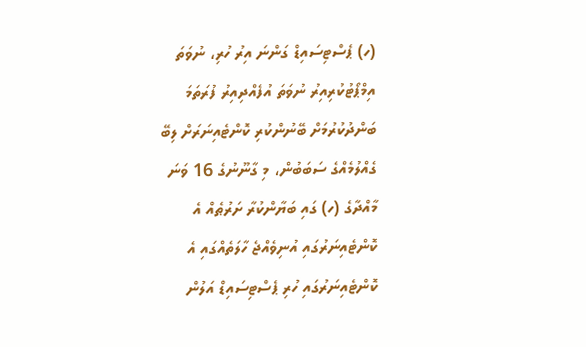(ހ) ޕެސްޓިސައިޑް ގަންނަ އިރު ހުރި، ނުވަތަ އިމްޕޯޓުކުރިއިރު ނުވަތަ އުފެއްދިއިރު ފުރަތަމަ ބަންދުކުރުމަށް ބޭނުންކުރި ކޮންޓެއިނަރަށް ލިބޭ ގެއްލުމެއްގެ ސަބަބުން، މި ގާނޫނުގެ 16 ވަނަ މާއްދާގެ (ހ) ގައި ބަޔާންކުރާ ށަރުޠެއް އެ ކޮންޓެއިނަރުގައި އުނިވެއްޖެ ހާލަތެއްގައި އެ ކޮންޓެއިނަރުގައި ހުރި ޕެސްޓިސައިޑް އަލުން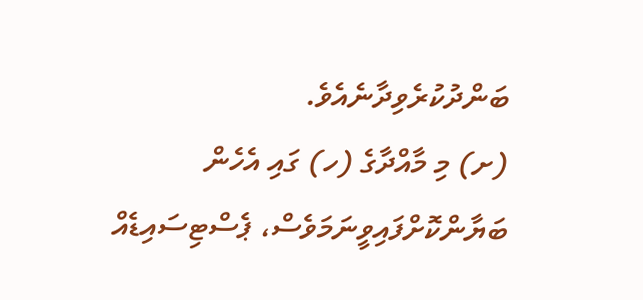ބަންދުކުރެވިދާނެއެވެ.
(ށ) މި މާއްދާގެ (ހ) ގައި އެހެން ބަޔާންކޮށްފައިވީނަމަވެސް، ޕެސްޓިސައިޑެއް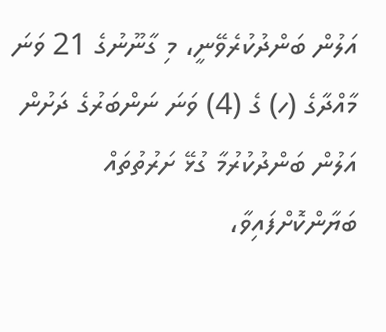އަލުން ބަންދުކުރެވޭނީ، މި ގާނޫނުގެ 21 ވަނަ މާއްދާގެ (ހ) ގެ (4) ވަނަ ނަންބަރުގެ ދަށުން އަލުން ބަންދުކުރުމާ ގުޅޭ ށަރުތުތައް ބަޔާންކޮށްފައިވާ،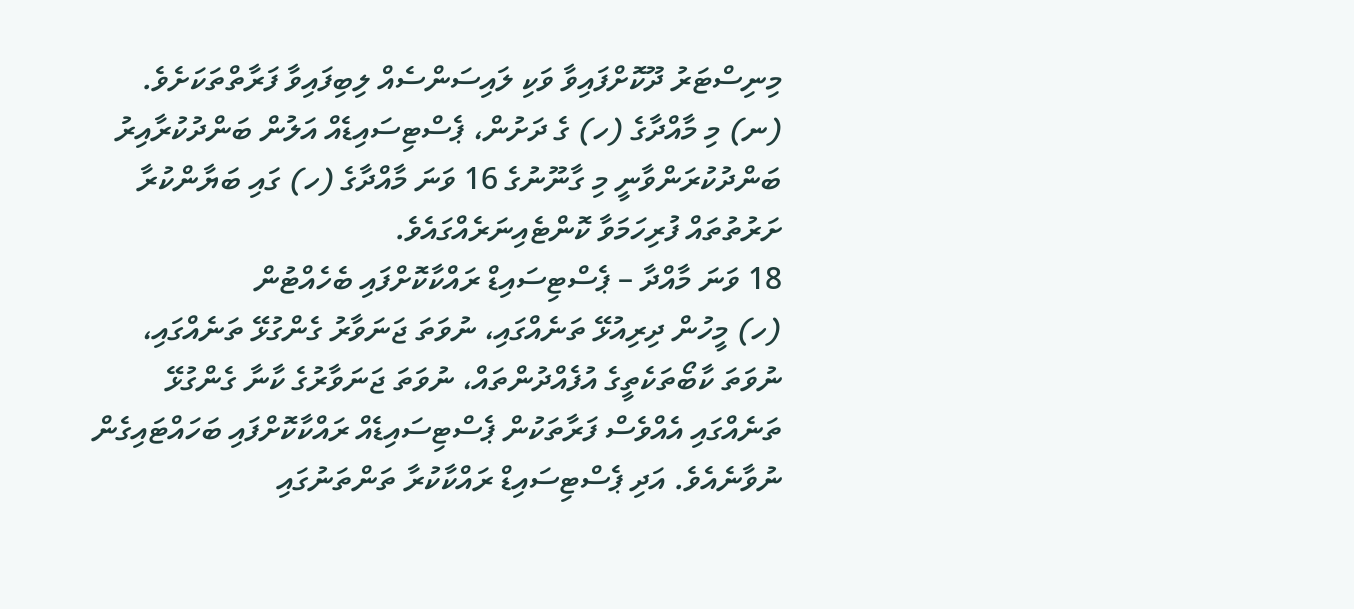މިނިސްޓަރު ދޫކޮށްފައިވާ ވަކި ލައިސަންސެއް ލިބިފައިވާ ފަރާތްތަކަށެވެ.
(ނ) މި މާއްދާގެ (ހ) ގެ ދަށުން، ޕެސްޓިސައިޑެއް އަލުން ބަންދުކުރާއިރު ބަންދުކުރަންވާނީ މި ގާނޫނުގެ 16 ވަނަ މާއްދާގެ (ހ) ގައި ބަޔާންކުރާ ށަރުތުތައް ފުރިހަމަވާ ކޮންޓެއިނަރެއްގައެވެ.
18 ވަނަ މާއްދާ – ޕެސްޓިސައިޑް ރައްކާކޮށްފައި ބެހެއްޓުން
(ހ) މީހުން ދިރިއުޅޭ ތަނެއްގައި، ނުވަތަ ޖަނަވާރު ގެންގުޅޭ ތަނެއްގައި، ނުވަތަ ކާބޯތަކެތީގެ އުފެއްދުންތައް، ނުވަތަ ޖަނަވާރުގެ ކާނާ ގެންގުޅޭ ތަނެއްގައި އެއްވެސް ފަރާތަކުން ޕެސްޓިސައިޑެއް ރައްކާކޮށްފައި ބަހައްޓައިގެން ނުވާނެއެވެ. އަދި ޕެސްޓިސައިޑް ރައްކާކުރާ ތަންތަނުގައި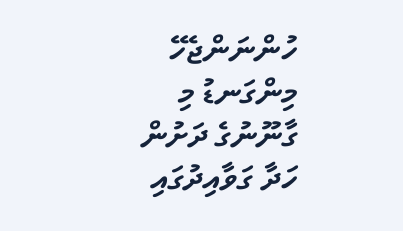ހުންނަންޖެހޭ މިންގަނޑު މި ގާނޫނުގެ ދަށުން ހަދާ ގަވާއިދުގައި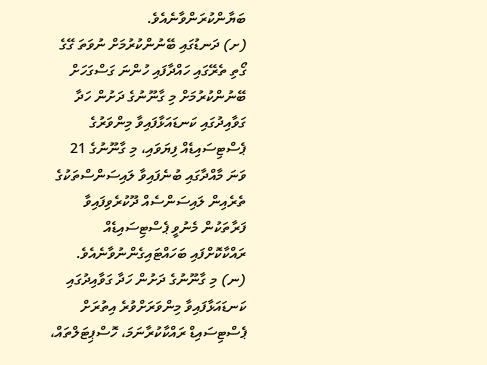ބަޔާންކުރަންވާނެއެވެ.
(ށ) ދަނޑުގައި ބޭނުންކުރުމަށް ނުވަތަ ގޭގެ ގޯތި ތެރޭގައި ހައްދާފައި ހުންނަ ގަސްގަހަށް ބޭނުންކުރުމަށް މި ގާނޫނުގެ ދަށުން ހަދާ ގަވާއިދުގައި ކަނޑައަޅާފައިވާ މިންވަރުގެ ޕެސްޓިސައިޑެއް ފިޔަވައި، މި ގާނޫނުގެ 21 ވަނަ މާއްދާގައި ބުނެފައިވާ ލައިސަންސްތަކުގެ ތެރެއިން ލައިސަންސެއް ދޫކުރެވިފައިވާ ފަރާތަކުން މެނުވީ ޕެސްޓިސައިޑެއް ރައްކާކޮށްފައި ބަހައްޓައިގެންނުވާނެއެވެ.
(ނ) މި ގާނޫނުގެ ދަށުން ހަދާ ގަވާއިދުގައި ކަނޑައަޅާފައިވާ މިންވަރަށްވުރެ އިތުރަށް ޕެސްޓިސައިޑް ރައްކާކުރާނަމަ، ހޮސްޕިޓަލްތައް،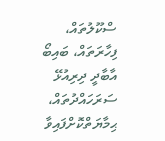ސްކޫލުތައް، ފިހާރަތައް، ބައިބޯ އާބާދީ ދިރިއުޅޭ ސަރަހައްދުތައް، ޙިމާޔަތްކޮށްފައިވާ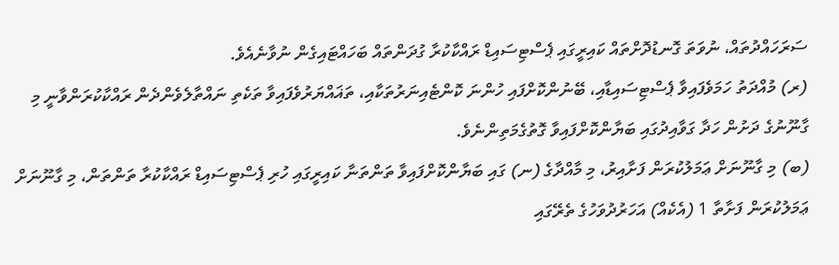ސަރަހައްދުތައް، ނުވަތަ ގޮނޑުދޮށްތައް ކައިރީގައި ޕެސްޓިސައިޑް ރައްކާކުރާ ގުދަންތައް ބަހައްޓައިގެން ނުވާނެއެވެ.
(ރ) މުއްދަތު ހަމަވެފައިވާ ޕެސްޓިސައިޑާއި، ބޭނުންކޮށްފައި ހުންނަ ކޮންޓެއިނަރުތަކާއި، ތަޣައްޔަރުވެފައިވާ ތަކެތި ނައްތާލެވެންދެން ރައްކާކުރަންވާނީ މި ގާނޫނުގެ ދަށުން ހަދާ ގަވާއިދުގައި ބަޔާންކޮށްފައިވާ ގޮތުގެމަތިންނެވެ.
(ބ) މި ގާނޫނަށް ޢަމަލުކުރަން ފަށާއިރު، މި މާއްދާގެ (ނ) ގައި ބަޔާންކޮށްފައިވާ ތަންތަނާ ކައިރީގައި ހުރި ޕެސްޓިސައިޑް ރައްކާކުރާ ތަންތަން، މި ގާނޫނަށް ޢަމަލުކުރަން ފަށާތާ 1 (އެކެއް) އަހަރުދުވަހުގެ ތެރޭގައި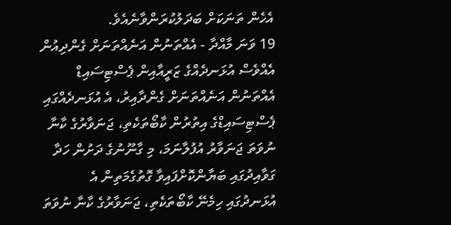އެހެން ތަނަކަށް ބަދަލުކުރަންވާނެއެވެ.
19 ވަނަ މާއްދާ - އެއްތަނުން އަނެއްތަނަށް ގެންދިއުން
އެއްވެސް އުޅަނދެއްގެ ޒަރީއާއިން ޕެސްޓިސައިޑް އެއްތަނުން އަނެއްތަނަށް ގެންދާއިރު، އެ އުޅަނދެއްގައި ޕެސްޓިސައިޑްގެ އިތުރުން ކާބޯތަކެތި، ޖަނަވާރުގެ ކާނާ ނުވަތަ ޖަނަވާރު އުފުލާނަމަ، މި ގާނޫނުގެ ދަށުން ހަދާ ގަވާއިދުގައި ބަޔާންކޮށްފައިވާ ގޮތުގެމަތިން އެ އުޅަނދުގައި ހިމެނޭ ކާބޯތަކެތި، ޖަނަވާރުގެ ކާނާ ނުވަތަ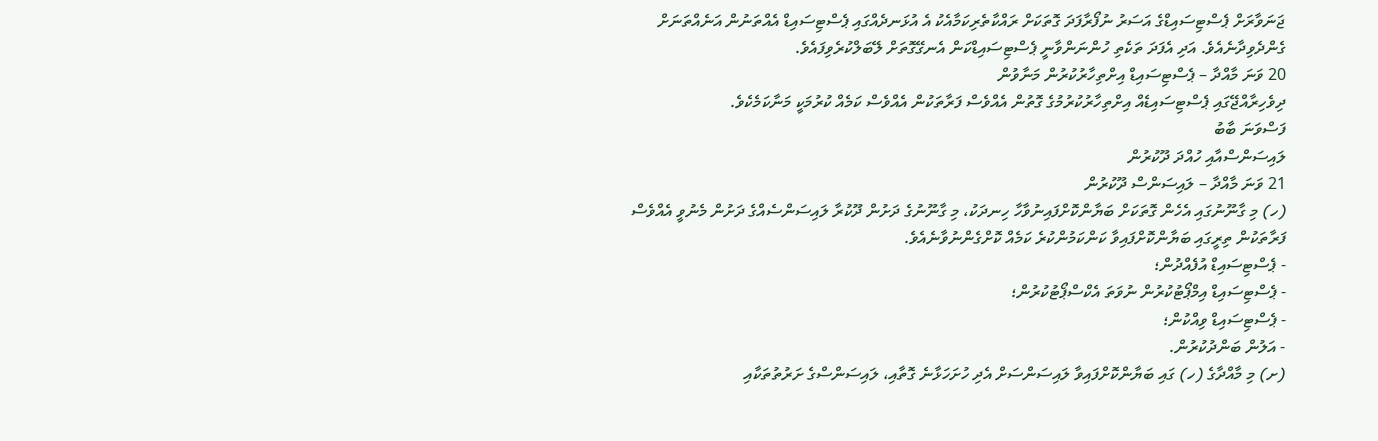ޖަނަވާރަށް ޕެސްޓިސައިޑްގެ އަސަރު ނުފޯރާފަދަ ގޮތަކަށް ރައްކާތެރިކަމާއެކު އެ އުޅަނދެއްގައި ޕެސްޓިސައިޑް އެއްތަނުން އަނެއްތަނަށް ގެންދެވިދާނެއެވެ. އަދި އެފަދަ ތަކެތި ހުންނަންވާނީ ޕެސްޓިސައިޑްކަން އެނގޭގޮތަށް ލޭބަލްކުރެވިފައެވެ.
20 ވަނަ މާއްދާ – ޕެސްޓިސައިޑް އިށްތިހާރުކުރުން މަނާވުން
ދިވެހިރާއްޖޭގައި ޕެސްޓިސައިޑެއް އިށްތިހާރުކުރުމުގެ ގޮތުން އެއްވެސް ފަރާތަކުން އެއްވެސް ކަމެއް ކުރުމަކީ މަނާކަމެކެވެ.
ފަސްވަނަ ބާބު
ލައިސަންސްއާއި ހުއްދަ ދޫކުރުން
21 ވަނަ މާއްދާ – ލައިސަންސް ދޫކުރުން
(ހ) މި ގާނޫނުގައި އެހެން ގޮތަކަށް ބަޔާންކޮށްފައިނުވާހާ ހިނދަކު، މި ގާނޫނުގެ ދަށުން ދޫކުރާ ލައިސަންސެއްގެ ދަށުން މެނުވީ އެއްވެސް ފަރާތަކުން ތިރީގައި ބަޔާންކޮށްފައިވާ ކަންކަމުންކުރެ ކަމެއް ކޮށްގެންނުވާނެއެވެ.
- ޕެސްޓިސައިޑް އުފެއްދުން؛
- ޕެސްޓިސައިޑް އިމްޕޯޓުކުރުން ނުވަތަ އެކްސްޕޯޓުކުރުން؛
- ޕެސްޓިސައިޑް ވިއްކުން؛
- އަލުން ބަންދުކުރުން.
(ށ) މި މާއްދާގެ (ހ) ގައި ބަޔާންކޮށްފައިވާ ލައިސަންސަށް އެދި ހުށަހަޅާނެ ގޮތާއި، ލައިސަންސްގެ ށަރުތުތަކާއި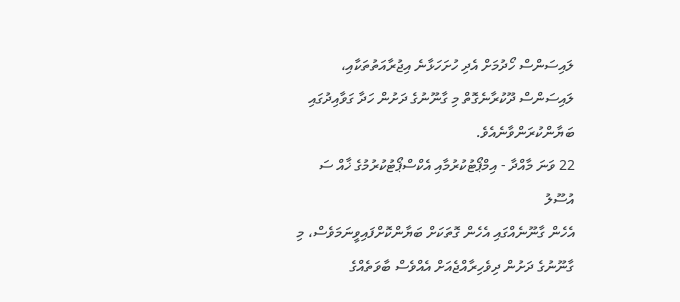ލައިސަންސް ހޯދުމަށް އެދި ހުށަހަޅާނެ އިޖުރާއަތުތަކާއި، ލައިސަންސް ދޫކުރާނެގޮތް މި ގާނޫނުގެ ދަށުން ހަދާ ގަވާއިދުގައި ބަޔާންކުރަންވާނެއެވެ.
22 ވަނަ މާއްދާ - އިމްޕޯޓުކުރުމާއި އެކްސްޕޯޓުކުރުމުގެ ޚާއް ސަ އުސޫލު
އެހެން ގާނޫނެއްގައި އެހެން ގޮތަކަށް ބަޔާންކޮށްފައިވީނަމަވެސް، މި ގާނޫނުގެ ދަށުން ދިވެހިރާއްޖެއަށް އެއްވެސް ބާވަތެއްގެ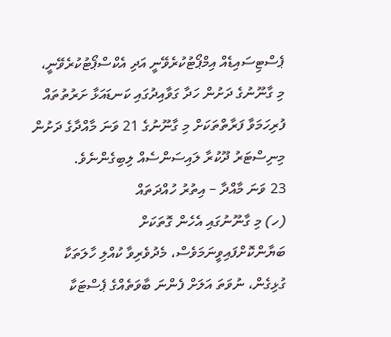ޕެސްޓިސައިޑެއް އިމްޕޯޓުކުރެވޭނީ އަދި އެކްސްޕޯޓުކުރެވޭނީ، މި ގާނޫނުގެ ދަށުން ހަދާ ގަވާއިދުގައި ކަނޑައަޅާ ށަރުތުތައް ފުރިހަމަވާ ފަރާތްތަކަށް މި ގާނޫނުގެ 21 ވަނަ މާއްދާގެ ދަށުން މިނިސްޓަރު ދޫކުރާ ލައިސަންސެއް ލިބިގެންނެވެ.
23 ވަނަ މާއްދާ – އިތުރު ހުއްދަތައް
(ހ) މި ގާނޫނުގައި އެހެން ގޮތަކަށް ބަޔާންކޮށްފައިވީނަމަވެސް، މެދުވެރިވާ ކުއްލި ހާލަތަކާ ގުޅިގެން، ނުވަތަ އަލަށް ފެންނަ ބާވަތެއްގެ ޕެސްޓަކާ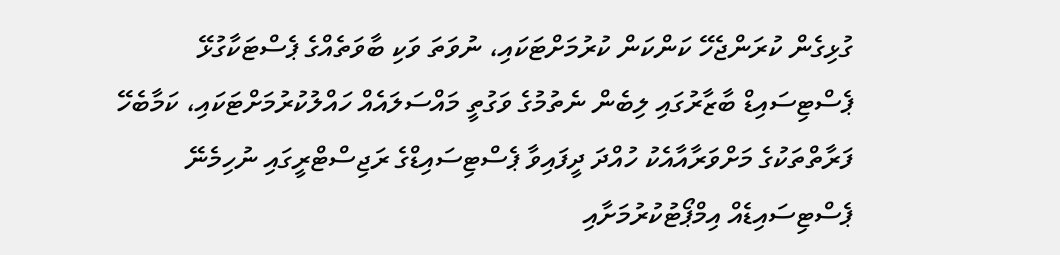ގުޅިގެން ކުރަންޖެހޭ ކަންކަން ކުރުމަށްޓަކައި، ނުވަތަ ވަކި ބާވަތެއްގެ ޕެސްޓަކާގުޅޭ ޕެސްޓިސައިޑް ބާޒާރުގައި ލިބެން ނެތުމުގެ ވަގުތީ މައްސަލައެއް ހައްލުކުރުމަށްޓަކައި، ކަމާބެހޭ ފަރާތްތަކުގެ މަށްވަރާއާއެކު ހުއްދަ ދީފައިވާ ޕެސްޓިސައިޑްގެ ރަޖިސްޓްރީގައި ނުހިމެނޭ ޕެސްޓިސައިޑެއް އިމްޕޯޓުކުރުމަށާއި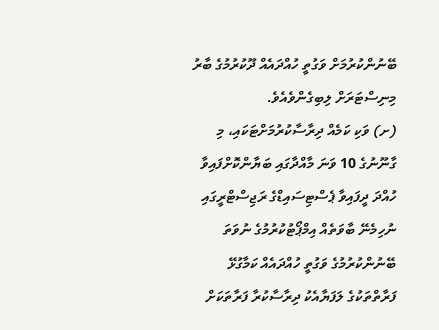ބޭނުންކުރުމަށް ވަގުތީ ހުއްދައެއް ދޫކުރުމުގެ ބާރު މިނިސްޓަރަށް ލިބިގެންވެއެވެ.
(ށ) ވަކި ކަމެއް ދިރާސާކުރުމަށްޓަކައި، މި ގާނޫނުގެ 10 ވަނަ މާއްދާގައި ބަޔާންކޮށްފައިވާ ހުއްދަ ދީފައިވާ ޕެސްޓިސައިޑްގެ ރަޖިސްޓްރީގައި ނުހިމެނޭ ބާވަތެއް އިމްޕޯޓުކުރުމުގެ ނުވަތަ ބޭނުންކުރުމުގެ ވަގުތީ ހުއްދައެއް ކަމާގުޅޭ ފަރާތްތަކުގެ ލަފަޔާއެކު ދިރާސާކުރާ ފަރާތަކަށް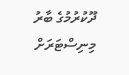ދޫކުރުމުގެ ބާރު މިނިސްޓަރަށް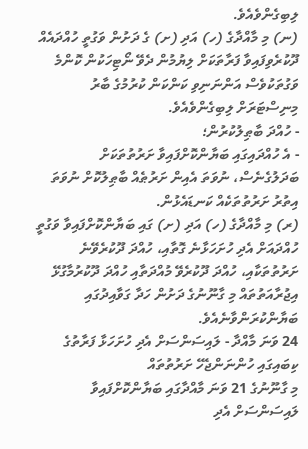ލިބިގެންވެއެވެ.
(ނ) މި މާއްދާގެ (ހ) އަދި (ށ) ގެ ދަށުން ވަގުތީ ހުއްދައެއް ދޫކުރެވިފައިވާ ފަރާތަކަށް ލިޔުމުން ދެވޭ ނޯޓިހަކުން ކޮންމެ ވަގުތަކުވެސް އަންނަނިވި ކަންކަން ކުރުމުގެ ބާރު މިނިސްޓަރަށް ލިބިގެންވެއެވެ.
- ހުއްދަ ބާޠިލުކުރުން؛
- އެ ހުއްދައިގައި ބަޔާންކޮށްފައިވާ ށަރުތުތަކަށް ބަދަލުގެނެސް، ނުވަތަ އެއިން ށަރުޠެއް ބާޠިލުކޮށް ނުވަތަ އިތުރު ށަރުތުތަކެއް ކަނޑައެޅުން.
(ރ) މި މާއްދާގެ (ހ) އަދި (ށ) ގައި ބަޔާންކޮށްފައިވާ ވަގުތީ ހުއްދައަށް އެދި ހުށަހަޅާނެ ގޮތާއި، ހުއްދަ ދޫކުރެވޭނެ ށަރުތުތަކާއި، ހުއްދަ ދޫކުރެވޭ މުއްދަތާއި ހުއްދަ ދޫކުރުމާގުޅޭ އިޖުރާއަތުތައް މި ގާނޫނުގެ ދަށުން ހަދާ ގަވާއިދުގައި ބަޔާންކުރަންވާނެއެވެ.
24 ވަނަ މާއްދާ - ލައިސަންސަށް އެދި ހުށަހަޅާ ފަރާތުގެ ކިބައިގައި ހުންނަންޖެހޭ ށަރުތުތައް
މި ގާނޫނުގެ 21 ވަނަ މާއްދާގައި ބަޔާންކޮށްފައިވާ ލައިސަންސަށް އެދި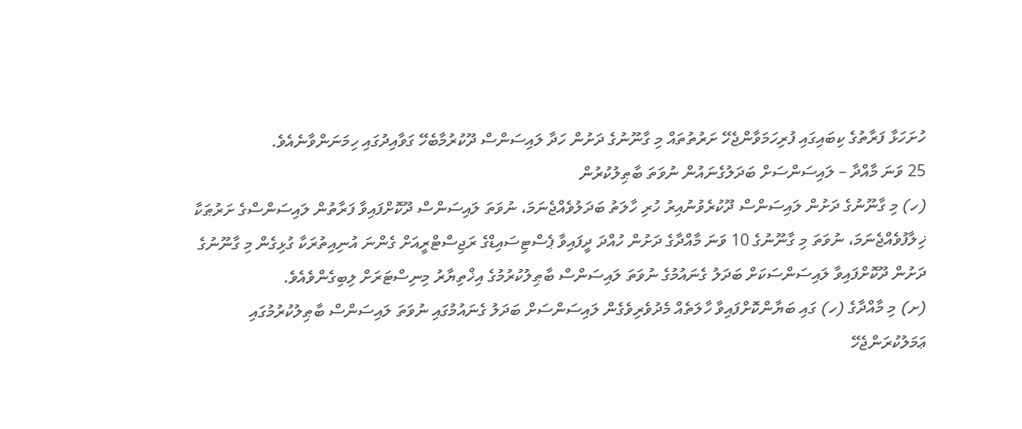ހުށަހަޅާ ފަރާތުގެ ކިބައިގައި ފުރިހަމަވާންޖެހޭ ށަރުތުތައް މި ގާނޫނުގެ ދަށުން ހަދާ ލައިސަންސް ދޫކުރުމާބެހޭ ގަވާއިދުގައި ހިމަނަންވާނެއެވެ.
25 ވަނަ މާއްދާ – ލައިސަންސަށް ބަދަލުގެނައުން ނުވަތަ ބާޠިލުކުރުން
(ހ) މި ގާނޫނުގެ ދަށުން ލައިސަންސް ދޫކުރެވުނުއިރު ހުރި ހާލަތު ބަދަލުވެއްޖެނަމަ، ނުވަތަ ލައިސަންސް ދޫކޮށްފައިވާ ފަރާތުން ލައިސަންސްގެ ށަރުޠަކާ ޚިލާފުވެއްޖެނަމަ، ނުވަތަ މި ގާނޫނުގެ 10 ވަނަ މާއްދާގެ ދަށުން ހުއްދަ ދީފައިވާ ޕެސްޓިސައިޑްގެ ރަޖިސްޓްރީއަށް ގެންނަ އުނިއިތުރަކާ ގުޅިގެން މި ގާނޫނުގެ ދަށުން ދޫކޮށްފައިވާ ލައިސަންސަކަށް ބަދަލު ގެނައުމުގެ ނުވަތަ ލައިސަންސް ބާޠިލުކުރުމުގެ އިޚްތިޔާރު މިނިސްޓަރަށް ލިބިގެންވެއެވެ.
(ށ) މި މާއްދާގެ (ހ) ގައި ބަޔާންކޮށްފައިވާ ހާލަތެއް މެދުވެރިވެގެން ލައިސަންސަށް ބަދަލު ގެނައުމުގައި ނުވަތަ ލައިސަންސް ބާޠިލުކުރުމުގައި ޢަމަލުކުރަންޖެހޭ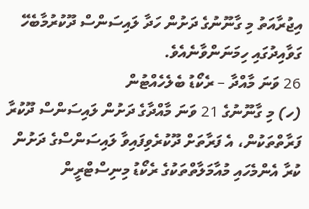އިޖުރާއަތު މި ގާނޫނުގެ ދަށުން ހަދާ ލައިސަންސް ދޫކުރުމާބެހޭ ގަވާއިދުގައި ހިމަނަންވާނެއެވެ.
26 ވަނަ މާއްދާ – ރެކޯޑު ބެލެހެއްޓުން
(ހ) މި ގާނޫނުގެ 21 ވަނަ މާއްދާގެ ދަށުން ލައިސަންސް ދޫކުރާ ފަރާތްތަކުން، އެ ފަރާތަށް ދޫކުރެވިފައިވާ ލައިސަންސްގެ ދަށުން ކުރާ އެންމެހައި މުއާމަލާތްތަކުގެ ރެކޯޑު މިނިސްޓްރީން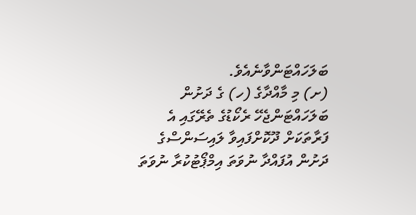ބަލަހައްޓަންވާނެއެވެ.
(ށ) މި މާއްދާގެ (ހ) ގެ ދަށުން ބަލަހައްޓަންޖެހޭ ރެކޯޑުގެ ތެރޭގައި އެ ފަރާތަކަށް ދޫކޮށްފައިވާ ލައިސަންސްގެ ދަށުން އުފައްދާ ނުވަތަ އިމްޕޯޓުކުރާ ނުވަތަ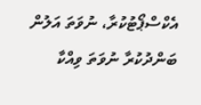އެކްސްޕޯޓުކުރާ، ނުވަތަ އަލުން ބަންދުކުރާ ނުވަތަ ވިއްކާ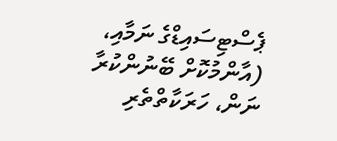ޕެސްޓިސައިޑްގެ ނަމާއި، (އާންމުކޮށް ބޭނުންކުރާ ނަން، ހަރަކާތްތެރި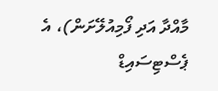މާއްދާ އަދި ފޯމިއުލޭށަން)، އެ ޕެސްޓިސައިޑް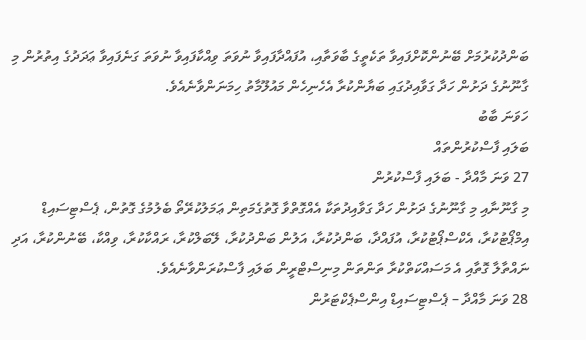ބަންދުކުރުމަށް ބޭނުންކޮށްފައިވާ ތަކެތީގެ ބާވަތާއި، އުފައްދާފައިވާ ނުވަތަ ވިއްކާފައިވާ ނުވަތަ ގަނެފައިވާ ޢަދަދުގެ އިތުރުން މި ގާނޫނުގެ ދަށުން ހަދާ ގަވާއިދުގައި ބަޔާންކުރާ އެހެނިހެން މައުލޫމާތު ހިމަނަންވާނެއެވެ.
ހަވަނަ ބާބު
ބަލައި ފާސްކުރުންތައް
27 ވަނަ މާއްދާ - ބަލައި ފާސްކުރުން
މި ގާނޫނާއި މި ގާނޫނުގެ ދަށުން ހަދާ ގަވާއިދުތަކާ އެއްގޮތްވާ ގޮތުގެމަތިން ޢަމަލުކުރޭތޯ ބެލުމުގެ ގޮތުން، ޕެސްޓިސައިޑް އިމްޕޯޓުކުރާ، އެކްސްޕޯޓުކުރާ، އުފައްދާ، ބަންދުކުރާ، އަލުން ބަންދުކުރާ، ލޭބަލްކުރާ، ރައްކާކުރާ، ވިއްކާ، ބޭނުންކުރާ، އަދި ނައްތާލާ ގޮތާއި އެ މަސައްކަތްކުރާ ތަންތަން މިނިސްޓްރީން ބަލައި ފާސްކުރަންވާނެއެވެ.
28 ވަނަ މާއްދާ – ޕެސްޓިސައިޑް އިންސްޕެކްޓަރުން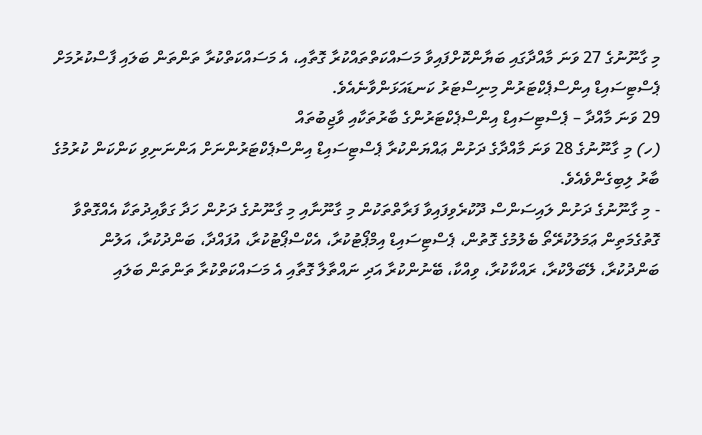މި ގާނޫނުގެ 27 ވަނަ މާއްދާގައި ބަޔާންކޮށްފައިވާ މަސައްކަތްތައްކުރާ ގޮތާއި، އެ މަސައްކަތްކުރާ ތަންތަން ބަލައި ފާސްކުރުމަށް ޕެސްޓިސައިޑް އިންސްޕެކްޓަރުން މިނިސްޓަރު ކަނޑައަޅަންވާނެއެވެ.
29 ވަނަ މާއްދާ – ޕެސްޓިސައިޑް އިންސްޕެކްޓަރުންގެ ބާރުތަކާއި ވާޖިބުތައް
(ހ) މި ގާނޫނުގެ 28 ވަނަ މާއްދާގެ ދަށުން ޢައްޔަންކުރާ ޕެސްޓިސައިޑް އިންސްޕެކްޓަރުންނަށް އަންނަނިވި ކަންކަން ކުރުމުގެ ބާރު ލިބިގެންވެއެވެ.
- މި ގާނޫނުގެ ދަށުން ލައިސަންސް ދޫކުރެވިފައިވާ ފަރާތްތަކުން މި ގާނޫނާއި މި ގާނޫނުގެ ދަށުން ހަދާ ގަވާއިދުތަކާ އެއްގޮތްވާ ގޮތުގެމަތިން ޢަމަލުކުރޭތޯ ބެލުމުގެ ގޮތުން، ޕެސްޓިސައިޑް އިމްޕޯޓުކުރާ، އެކްސްޕޯޓުކުރާ، އުފައްދާ، ބަންދުކުރާ، އަލުން ބަންދުކުރާ، ލޭބަލްކުރާ، ރައްކާކުރާ، ވިއްކާ، ބޭނުންކުރާ އަދި ނައްތާލާ ގޮތާއި އެ މަސައްކަތްކުރާ ތަންތަން ބަލައި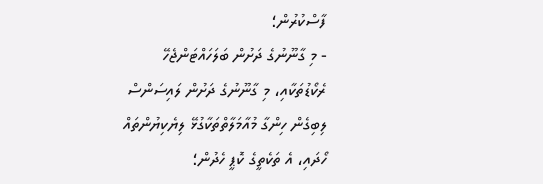ފާސްކުރުން؛
- މި ގާނޫނުގެ ދަށުން ބަލަހައްޓަންޖެހޭ ރެކޯޑުތަކާއި، މި ގާނޫނުގެ ދަށުން ލައިސަންސް ލިބިގެން ހިންގާ މުއާމަލާތްތަކާގުޅޭ ލިޔެކިޔުންތައް ހޯދައި، އެ ތަކެތީގެ ކޮޕީ ހެދުން؛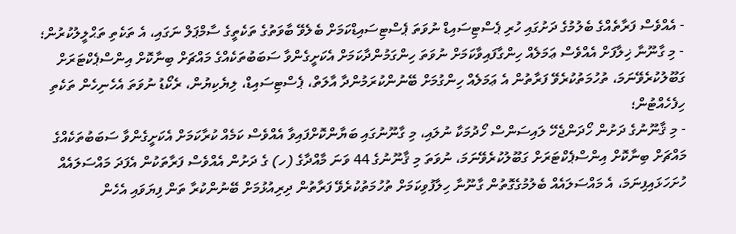- އެއްވެސް ފަރާތެއްގެ ބެލުމުގެ ދަށުގައި ހުރި ޕެސްޓިސައިޑް ނުވަތަ ޕެސްޓިސައިޑްކަމަށް ބެލެވޭ ބާވަތުގެ ތަކެތީގެ ސާމްޕަލް ނަގައި، އެ ތަކެތި ތަޙްލީލުކުރުން؛
- މި ގާނޫނާ ޚިލާފަށް އެއްވެސް ޢަމަލެއް ހިންގާފައިވާކަމަށް ނުވަތަ ހިންގަމުންދާކަމަށް އެކަށީގެންވާ ސަބަބުތަކެއްގެ މައްޗަށް ބިނާކޮށް އިންސްޕެކްޓަރަށް ގަބޫލުކުރެވޭނަމަ، ތުހުމަތުކުރެވޭ ފަރާތުން އެ ޢަމަލެއް ހިންގުމަށް ބޭނުންކުރަމުންދާ އާލަތް، ޕެސްޓިސައިޑް، ލިޔެކިޔުން، ރެކޯޑު ނުވަތަ އެހެނިހެން ތަކެތި ހިފެހެއްޓުން؛
- މި ޤާނޫނުގެ ދަށުން ހޯދަންޖެހޭ ލައިސަންސް ހޯދުމަކާ ނުލައި، މި ގާނޫނުގައި ބަޔާންކޮށްފައިވާ އެއްވެސް ކަމެއް ކުރާކަމަށް އެކަށީގެންވާ ސަބަބުތަކެއްގެ މައްޗަށް ބިނާކޮށް އިންސްޕެކްޓަރަށް ގަބޫލުކުރެވޭނަމަ، ނުވަތަ މި ޤާނޫނުގެ 44 ވަނަ މާއްދާގެ (ހ) ގެ ދަށުން އެއްވެސް ފަރާތަކުން އެފަދަ މައްސަލައެއް ހުށަހަޅައިފިނަމަ، އެ މައްސަލައެއް ބެލުމުގެގޮތުން ގާނޫނާ ހިލާފުވިކަމަށް ތުހުމަތުކުރެވޭ ފަރާތުން ދިރިއުޅުމަށް ބޭނުންކުރާ ތަން ފިޔަވައި އެހެން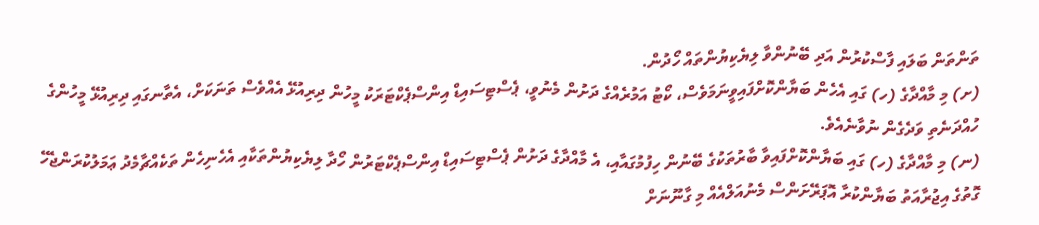ތަންތަން ބަލައި ފާސްކުރުން އަދި ބޭނުންވާ ލިޔެކިޔުންތައް ހޯދުން.
(ށ) މި މާއްދާގެ (ހ) ގައި އެހެން ބަޔާންކޮށްފައިވީނަމަވެސް، ކޯޓު އަމުރެއްގެ ދަށުން މެނުވީ، ޕެސްޓިސައިޑް އިންސްޕެކްޓަރަކު މީހުން ދިރިއުޅޭ އެއްވެސް ތަނަކަށް، އެތާނގައި ދިރިއުޅޭ މީހުންގެ ހުއްދަނެތި ވަދެގެން ނުވާނެއެވެ.
(ނ) މި މާއްދާގެ (ހ) ގައި ބަޔާންކޮށްފައިވާ ބާރުތަކުގެ ބޭނުން ހިފުމުގައާއި، އެ މާއްދާގެ ދަށުން ޕެސްޓިސައިޑް އިންސްޕެކްޓަރުން ހޯދާ ލިޔެކިޔުންތަކާއި އެހެނިހެން ތަކެއްޗާމެދު ޢަމަލުކުރަންޖެހޭ ގޮތުގެ އިޖުރާއަތު ބަޔާންކުރާ އޮޕަރޭށަންސް މެނުއަލްއެއް މި ގާނޫނަށް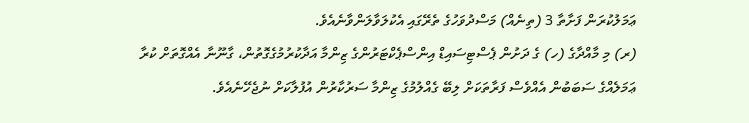ޢަމަލުކުރަން ފަށާތާ 3 (ތިނެއް) މަސްދުވަހުގެ ތެރޭގައި އެކުލަވާލަންވާނެއެވެ.
(ރ) މި މާއްދާގެ (ހ) ގެ ދަށުން ޕެސްޓިސައިޑް އިންސްޕެކްޓަރުންގެ ޒިންމާ އަދާކުރުމުގެގޮތުން، ގާނޫނާ އެއްގޮތަށް ކުރާ ޢަމަލެއްގެ ސަބަބުން އެއްވެސް ފަރާތަކަށް ލިބޭ ގެއްލުމުގެ ޒިންމާ ސަރުކާރުން އުފުލާކަށް ނުޖެހޭނެއެވެ.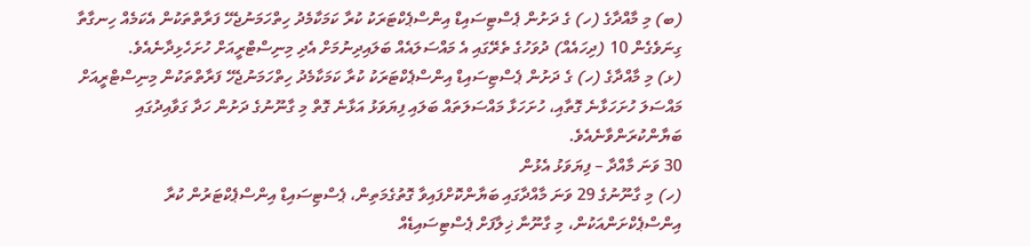(ބ) މި މާއްދާގެ (ހ) ގެ ދަށުން ޕެސްޓިސައިޑް އިންސްޕެކްޓަރަކު ކުރާ ކަމަކާމެދު ހިތްހަމަނުޖެހޭ ފަރާތްތަކުން އެކަމެއް ހިނގާތާ ގިނަވެގެން 10 (ދިހައެއް) ދުވަހުގެ ތެރޭގައި އެ މައްސަލައެއް ބަލައިދިނުމަށް އެދި މިނިސްޓްރީއަށް ހުށަހެޅިދާނެއެވެ.
(ޅ) މި މާއްދާގެ (ހ) ގެ ދަށުން ޕެސްޓިސައިޑް އިންސްޕެކްޓަރަކު ކުރާ ކަމަކާމެދު ހިތްހަމަނުޖެހޭ ފަރާތްތަކުން މިނިސްޓްރީއަށް މައްސަލަ ހުށަހަޅާނެ ގޮތާއި، ހުށަހަޅާ މައްސަލަތައް ބަލައި ފިޔަވަޅު އަޅާނެ ގޮތް މި ގާނޫނުގެ ދަށުން ހަދާ ގަވާއިދުގައި ބަޔާންކުރަންވާނެއެވެ.
30 ވަނަ މާއްދާ – ފިޔަވަޅު އެޅުން
(ހ) މި ގާނޫނުގެ 29 ވަނަ މާއްދާގައި ބަޔާންކޮށްފައިވާ ގޮތުގެމަތިން، ޕެސްޓިސައިޑް އިންސްޕެކްޓަރުން ކުރާ އިންސްޕެކްށަންއަކުން، މި ގާނޫނާ ޚިލާފަށް ޕެސްޓިސައިޑެއް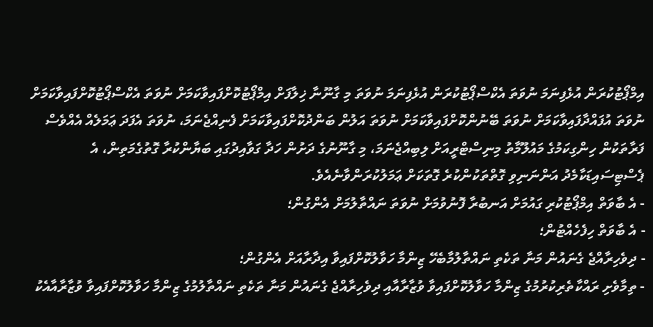އިމްޕޯޓުކުރަން އުޅެފިނަމަ ނުވަތަ އެކްސްޕޯޓުކުރަން އުޅެފިނަމަ ނުވަތަ މި ގާނޫނާ ޚިލާފަށް އިމްޕޯޓުކޮށްފައިވާކަމަށް ނުވަތަ އެކްސްޕޯޓުކޮށްފައިވާކަމަށް ނުވަތަ އުފައްދާފައިވާކަމަށް ނުވަތަ ބޭނުންކޮށްފައިވާކަމަށް ނުވަތަ އަލުން ބަންދުކޮށްފައިވާކަމަށް ފެނިއްޖެނަމަ، ނުވަތަ އެފަދަ ޢަމަލެއް އެއްވެސް ފަރާތަކުން ހިންގިކަމުގެ މައުލޫމާތު މިނިސްޓްރީއަށް ލިބިއްޖެނަމަ، މި ގާނޫނުގެ ދަށުން ހަދާ ގަވާއިދުގައި ބަޔާންކުރާ ގޮތުގެމަތިން، އެ ޕެސްޓިސައިޑަކާމެދު އަންނަނިވި ގޮތްތަކުންކުރެ ގޮތަކަށް ޢަމަލުކުރަންވާނެއެވެ.
- އެ ބާވަތް އިމްޕޯޓުކުރި ގައުމަށް އަނބުރާ ފޮނުވުމަށް ނުވަތަ ނައްތާލުމަށް އެންގުން؛
- އެ ބާވަތް ހިފެހެއްޓުން؛
- ދިވެހިރާއްޖެ ގެނައުން މަނާ ތަކެތި ނައްތާލުމާބެހޭ ޒިންމާ ހަވާލުކޮށްފައިވާ އިދާރާއަށް އެންގުން؛
- ތިމާވެށި ރައްކާތެރިކުރުމުގެ ޒިންމާ ހަވާލުކޮށްފައިވާ ވުޒާރާއާއި ދިވެހިރާއްޖެ ގެނައުން މަނާ ތަކެތި ނައްތާލުމުގެ ޒިންމާ ހަވާލުކޮށްފައިވާ ވުޒާރާއާއެކު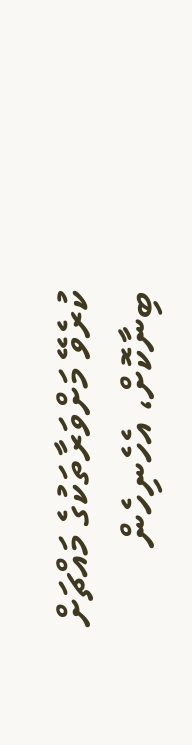ކުރެވޭ މަށްވަރާތަކުގެ މައްޗަށް ބިނާކޮށް، އެހެނިހެން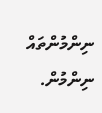ނިންމުންތައް ނިންމުން.